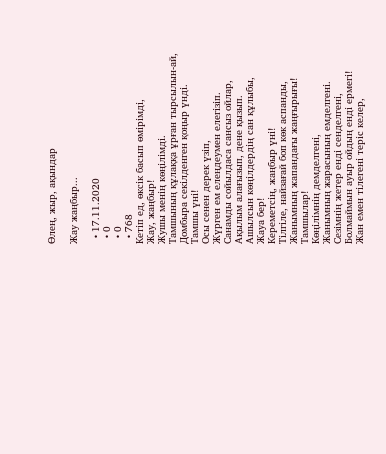Өлең, жыр, ақындар

Жау жаңбыр...

  • 17.11.2020
  • 0
  • 0
  • 768
Кетіп ед, өксік басып өмірімді,
Жау, жаңбыр!
Жушы менің көңілімді.
Тамшының құлаққа ұрған тырсылын-ай,
Домбыра секілденген қоңыр үнді.
Тамшы үні!
Осы сенен дерек үзіп,
Жүрген ем елеңдеумен елегізіп.
Санамды сойылдаса сансыз ойлар,
Ақылым алағызып, дене қызып.
Ашылсын көңілдердің сан құлыбы,
Жауа бер!
Кереметсің, жаңбыр үні!
Тілгіле, найзағай боп көк аспанды,
Жанымның жапандағы жаңғырығы!
Тамшылар!
Көңілімнің демделгені,
Жанымның жарасының емделгені.
Сезімнің жетер енді сенделгені,
Болмаймын ауыр ойдың енді ермегі!
Жан емен тілегені теріс келер,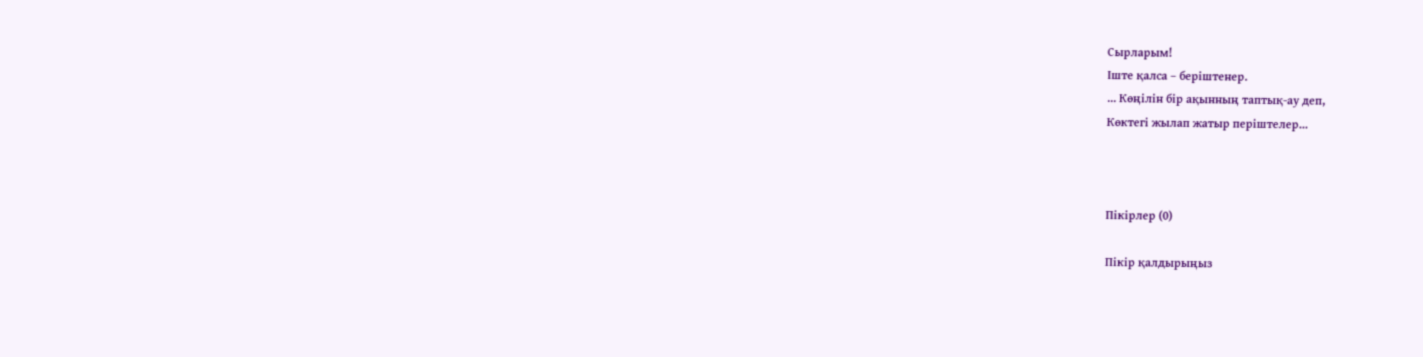Сырларым!
Іште қалса – беріштенер.
... Көңілін бір ақынның таптық-ау деп,
Көктегі жылап жатыр періштелер...



Пікірлер (0)

Пікір қалдырыңыз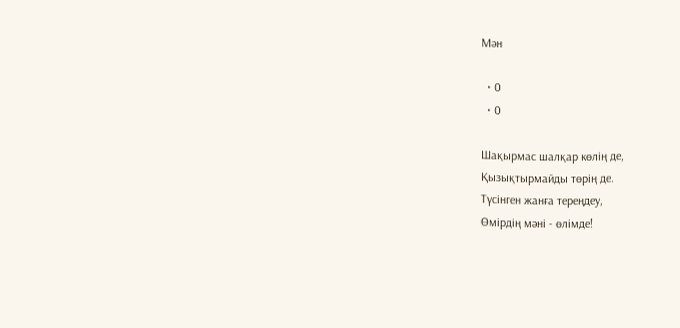Мән

  • 0
  • 0

Шақырмас шалқар көлің де,
Қызықтырмайды төрің де.
Түсінген жанға тереңдеу,
Өмірдің мәні - өлімде!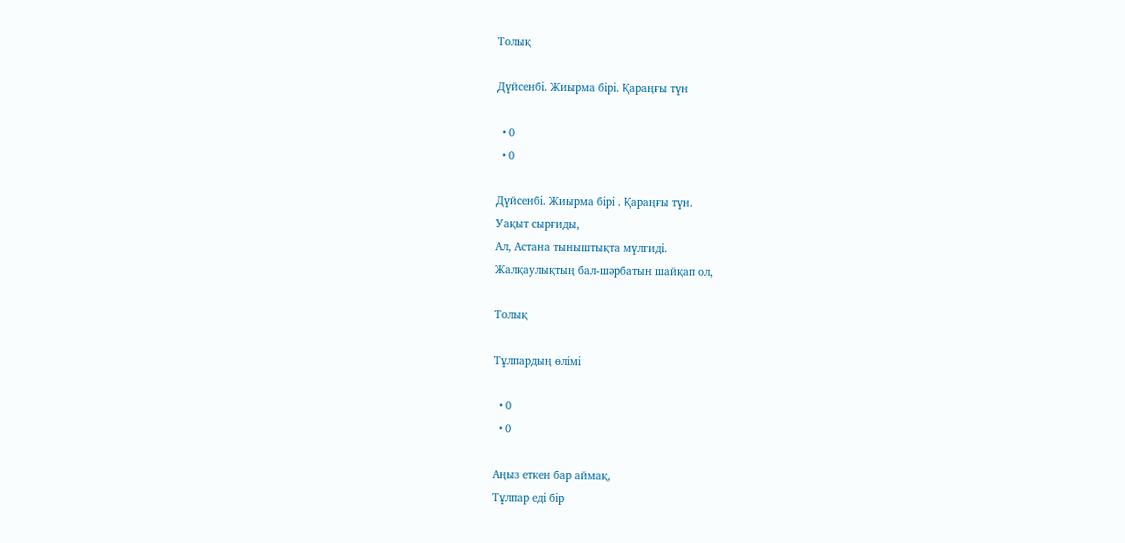Толық

Дүйсенбі. Жиырма бірі. Қараңғы түн

  • 0
  • 0

Дүйсенбі. Жиырма бірі . Қараңғы түн.
Уақыт сырғиды,
Ал, Астана тыныштықта мүлгиді.
Жалқаулықтың бал-шәрбатын шайқап ол,

Толық

Тұлпардың өлімі

  • 0
  • 0

Аңыз еткен бар аймақ,
Тұлпар еді бір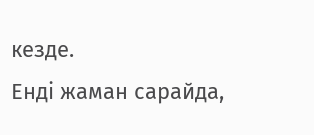кезде.
Енді жаман сарайда,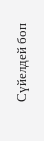Сүйелдей боп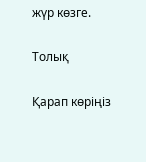жүр көзге.

Толық

Қарап көріңіз